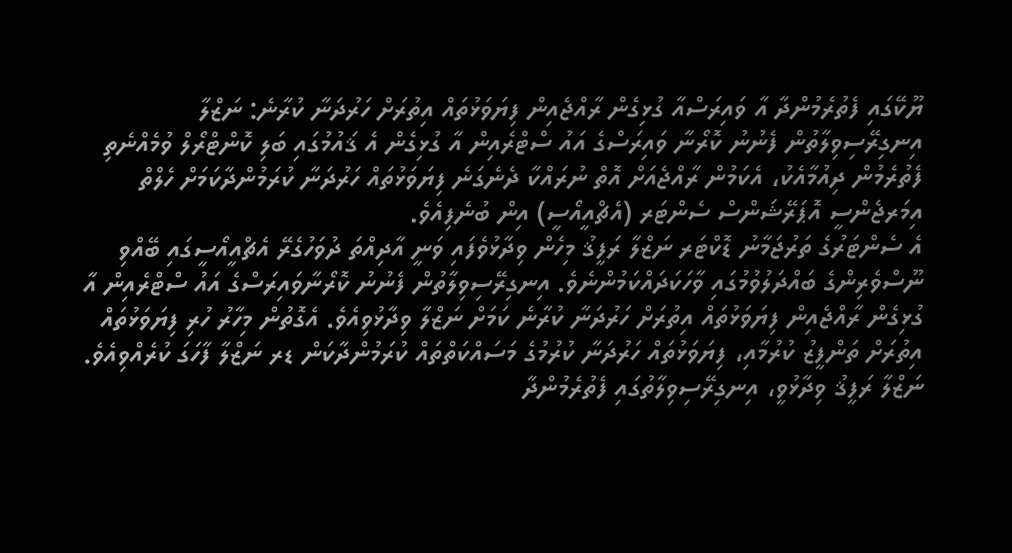ޔޫކޭގައި ފެތުރެމުންދާ އާ ވައިރަސްއާ ގުޅިގެން ރާއްޖެއިން ފިޔަވަޅުތައް އިތުރަށް ހަރުދަނާ ކުރާނެ: ނަޒްލާ
އިނގިރޭސިވިލާތުން ފެނުނު ކޮރޯނާ ވައިރަސްގެ އައު ސްޓްރެއިން އާ ގުޅިގެން އެ ޤައުމުގައި ބަލި ކޮންޓްރޯލް ވުމެއްނެތި ފެތުރެމުން ދިއުމާއެކު، އެކަމުން ރާއްޖެއަށް އޮތް ނުރައްކާ ދެނެގަނެ ފިޔަވަޅުތައް ހަރުދަނާ ކުރަމުންދާކަމަށް ހެލްތް އިމަރޖެންސީ އޮޕަރޭޝަންސް ސެންޓަރ (އެޗްއީއޯސީ) އިން ބުނެފިއެވެ.
އެ ސެންޓަރުގެ ތަރުޖަމާނު ޑޮކްޓަރ ނަޒްލާ ރަފީޤު މިހެން ވިދާޅުވެފައި ވަނީ އާދިއްތަ ދުވަހުގެރޭ އެޗްއީއޯސީގައި ބޭއްވި ނޫސްވެރިންގެ ބައްދަލުވުމުގައި ވާހަކަދައްކަމުންނެވެ. އިނގިރޭސިވިލާތުން ފެނުނު ކޮރޯނާވައިރަސްގެ އައު ސްޓްރެއިން އާ ގުޅިގެން ރާއްޖެއިން ފިޔަވަޅުތައް އިތުރަށް ހަރުދަނާ ކުރާނެ ކަމަށް ނަޒްލާ ވިދާޅުވިއެވެ. އެގޮތުން މިހާރު ހުރި ފިޔަވަޅުތައް އިތުރަށް ތަންފީޒު ކުރުމާއި، ފިޔަވަޅުތައް ހަރުދަނާ ކުރުމުގެ މަސައްކަތްތައް ކުރަމުންދާކަން ޑރ ނަޒްލާ ފާހަގަ ކުރެއްވިއެވެ.
ނަޒްލާ ރަފީޤު ވިދާޅުވީ، އިނގިރޭސިވިލާތުގައި ފެތުރެމުންދާ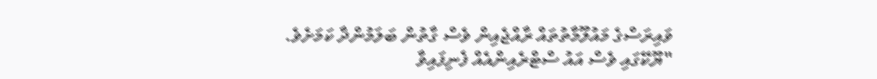ވައިރަސްގެ މައުލޫމާތުތައް ރާއްޖެއިން ވެސް ގާތުން ބަލަމުންދާ ކަމަށެވެ.
"ޔޫކޭގައި ވެސް އައު ސްޓްރެއިންއެއް ފެނިފައިވާ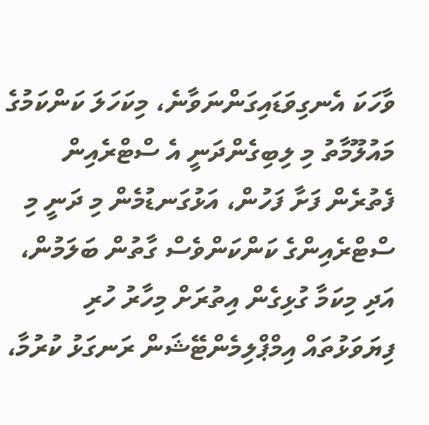ވާހަކަ އެނގިވަޑައިގަންނަވާނެ، މިކަހަލަ ކަންކަމުގެ މައުލޫމާތު މި ލިބިގެންދަނީ އެ ސްޓްރެއިން ފެތުރެން ފަށާ ފަހުން، އަޅުގަނޑުމެން މި ދަނީ މި ސްޓްރެއިންގެ ކަންކަންވެސް ގާތުން ބަލަމުން، އަދި މިކަމާ ގުޅިގެން އިތުރަށް މިހާރު ހުރި ފިޔަވަޅުތައް އިމްޕްލިމެންޓޭޝަން ރަނގަޅު ކުރުމާ،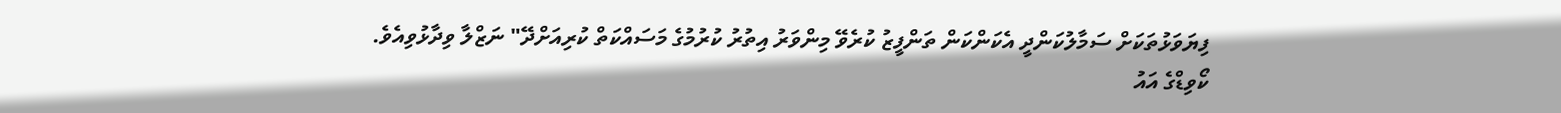ފިޔަވަޅުތަކަށް ސަމާލުކަންދީ އެކަންކަން ތަންފީޒު ކުރެވޭ މިންވަރު އިތުރު ކުރުމުގެ މަސައްކަތް ކުރިއަށްދޭ" ނަޒްލާ ވިދާޅުވިއެވެ.
ކޯވިޑްގެ އައު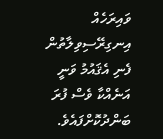ވައިރަހެއް އިނގިރޭސިވިލާތުން ފެނި އެޤައުމު ވަނީ އަނެއްކާ ވެސް ފުރަ ބަންދުކޮށްފައެވެ.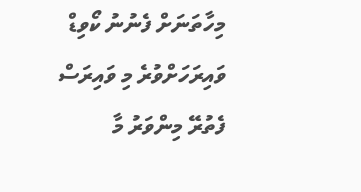މިހާތަނަށް ފެނުނު ކޯވިޑް ވައިރަހަށްވުރެ މި ވައިރަސް ފެތުރޭ މިންވަރު މާ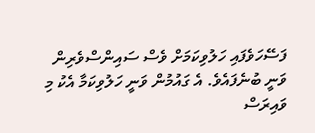ފަސޭހަވެފައި ހަލުވިކަމަށް ވެސް ސައިންސްވެރިން ވަނީ ބުނެފައެވެ. އެ ގައުމުން ވަނީ ހަލުވިކަމާ އެކު މި ވައިރަސް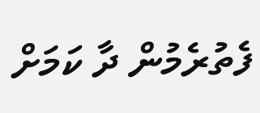ފެތުރެމުން ދާ ކަމަށް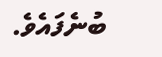ބުނެފައެވެ.